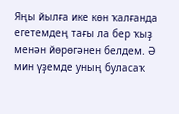Яңы йылға ике көн ҡалғанда егетемдең тағы ла бер ҡыҙ менән йөрөгәнен белдем. Ә мин үҙемде уның буласаҡ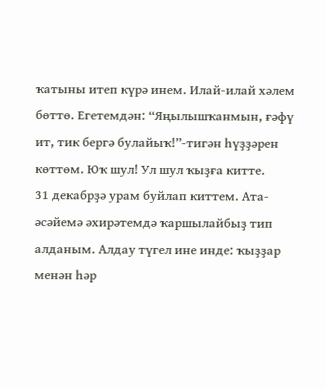ҡатыны итеп күрә инем. Илай-илай хәлем бөттө. Егетемдән: “Яңылышҡанмын, ғәфү ит, тик бергә булайыҡ!”-тигән һүҙҙәрен көттөм. Юҡ шул! Ул шул ҡыҙға китте.
31 декабрҙә урам буйлап киттем. Ата-әсәйемә әхирәтемдә ҡаршылайбыҙ тип алданым. Алдау түгел ине инде: ҡыҙҙар менән һәр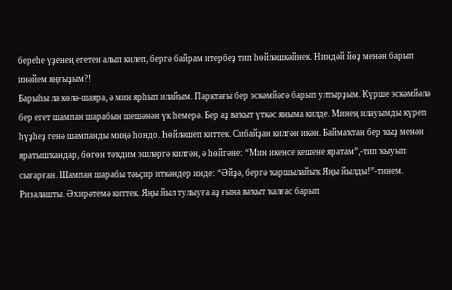береһе үҙенең егетен алып килеп, бергә байрам итербеҙ тип һөйләшкәйнек. Ниндәй йөҙ менән барып инәйем яңғыҙым?!
Барыһы ла көлә-шаяра, ә мин ярһып илайым. Парктағы бер эскәмйәгә барып ултырҙым. Күрше эскәмйәлә бер егет шампан шарабын шешәнән үк һемерә. Бер аҙ ваҡыт үткәс яныма килде. Минең илауымды күреп һүҙһеҙ генә шампанды миңә һондо. Һөйләшеп киттек. Сибайҙан килгән икән. Баймаҡтан бер ҡыҙ менән яратышҡандар, бөгөн тәҡдим эшләргә килгән, ә һөйгәне: “Мин икенсе кешене яратам”,-тип ҡыуып сығарған. Шампан шарабы тәьҫир иткәндер инде: “Әйҙә, бергә ҡаршылайыҡ Яңы йылды!”-тинем. Ризалашты. Әхирәтемә киттек. Яңы йыл тулыуға аҙ ғына ваҡыт ҡалғас барып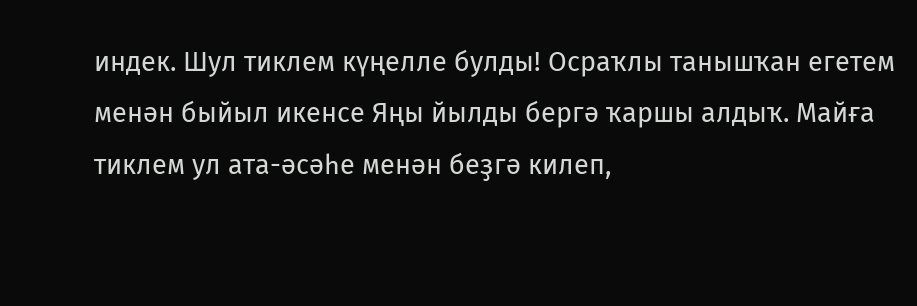индек. Шул тиклем күңелле булды! Осраҡлы танышҡан егетем менән быйыл икенсе Яңы йылды бергә ҡаршы алдыҡ. Майға тиклем ул ата-әсәһе менән беҙгә килеп,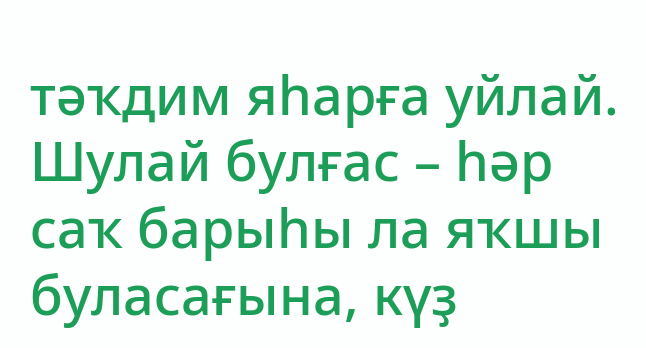тәҡдим яһарға уйлай. Шулай булғас – һәр саҡ барыһы ла яҡшы буласағына, күҙ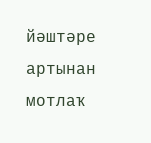йәштәре артынан мотлаҡ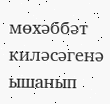мөхәббәт киләсәгенә ышанып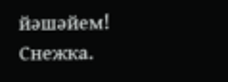йәшәйем!
Снежка.